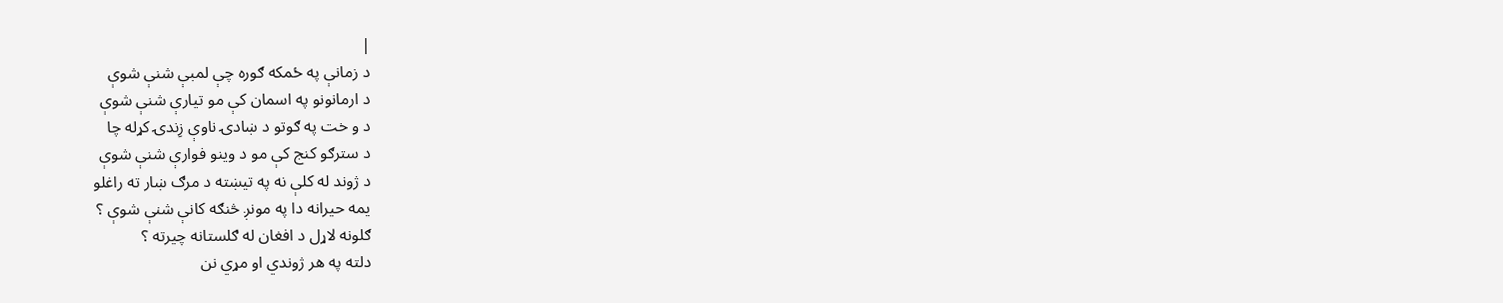|
د زمانې په ځمکه ګوره چې لمبې شنې شوې
د ارمانونو په اسمان کې مو تیارې شنې شوې
د و خت په ګوتو د ښادۍ ناوې زِندۍ کړله چا
د سترګو کنج کې مو د وینو فوارې شنې شوې
د ژوند له کلې نه په تیښته د مرګ ښار ته راغلو
یمه حیرانه دا په مونږ څنګه کانې شنې شوې ؟
ګلونه لاړل د افغان له ګلستانه چیرته ؟
دلته په هر ژوندي او مړي نن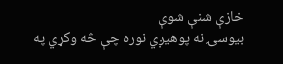خازې شنې شوې
بیوسۍ نه پوهیږي نوره چې څه وکړي په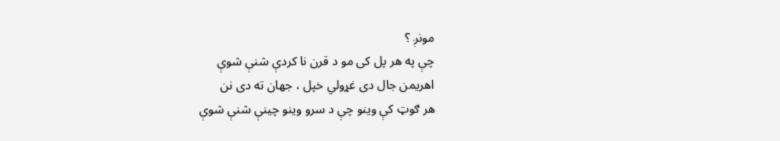مونږ ؟
چې په هر پل کی مو د قرن نا کردې شنې شوې
اهریمن جال دی غړولي خپل ، جهان ته دی نن
هر ګوټ کې وینو چې د سرو وینو چینې شنې شوې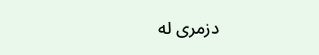دزمری له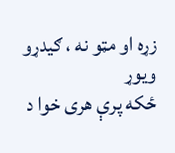زړه او مټو نه ، ګیدړو ویوړ
ځکه پرې هری خوا د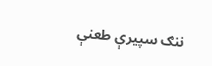ننګ سپیرې طعنې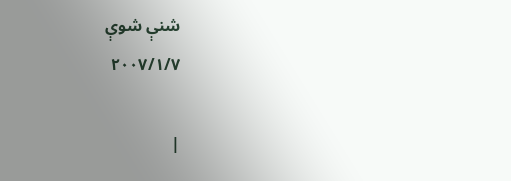شنې شوې
۲۰۰۷/۱/۷

|